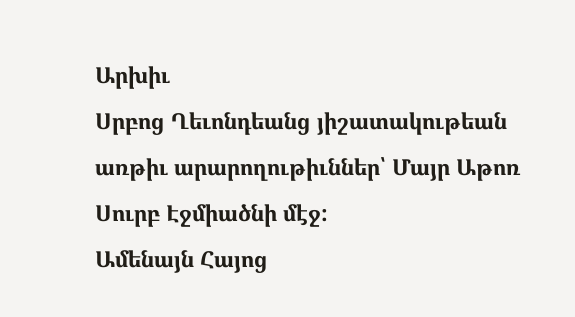Արխիւ
Սրբոց Ղեւոնդեանց յիշատակութեան առթիւ արարողութիւններ՝ Մայր Աթոռ Սուրբ Էջմիածնի մէջ:
Ամենայն Հայոց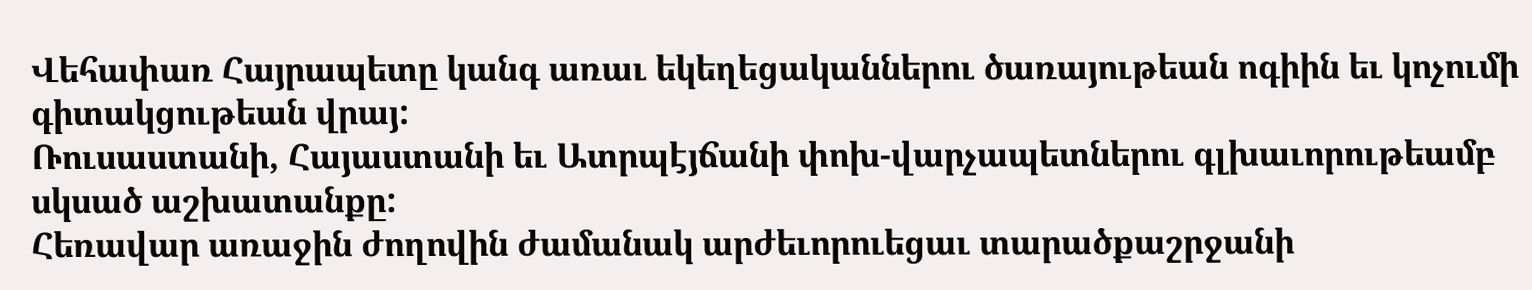Վեհափառ Հայրապետը կանգ առաւ եկեղեցականներու ծառայութեան ոգիին եւ կոչումի գիտակցութեան վրայ:
Ռուսաստանի, Հայաստանի եւ Ատրպէյճանի փոխ-վարչապետներու գլխաւորութեամբ սկսած աշխատանքը:
Հեռավար առաջին ժողովին ժամանակ արժեւորուեցաւ տարածքաշրջանի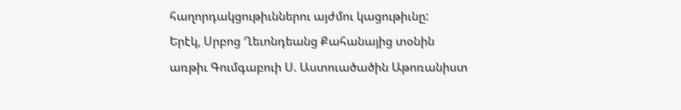հաղորդակցութիւններու այժմու կացութիւնը:
Երէկ, Սրբոց Ղեւոնդեանց Քահանայից տօնին առթիւ Գումգաբուի Ս. Աստուածածին Աթոռանիստ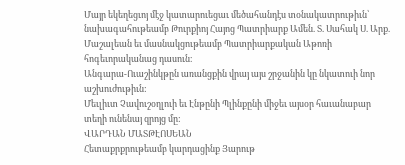Մայր եկեղեցւոյ մէջ կատարուեցաւ մեծահանդէս տօնակատրութիւն՝ նախագահութեամբ Թուրքիոյ Հայոց Պատրիարք Ամեն. Տ. Սահակ Ս. Արք. Մաշալեան եւ մասնակցութեամբ Պատրիարքական Աթոռի հոգեւորականաց դասուն։
Անգարա-Ուաշինկթըն առանցքին վրայ այս շրջանին կը նկատուի նոր աշխուժութիւն:
Մեւլիւտ Չավուշօղլուի եւ Էնթընի Պլինքընի միջեւ այսօր հաւանաբար տեղի ունենայ զրոյց մը:
ՎԱՐԴԱՆ ՄԱՏԹԷՈՍԵԱՆ
Հետաքրքրութեամբ կարդացինք Յարութ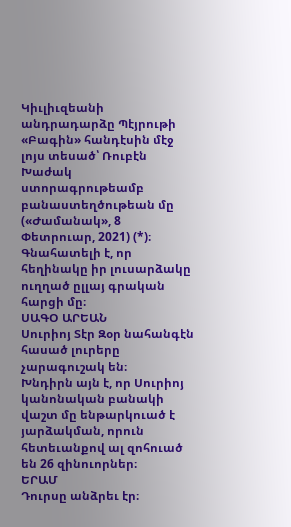Կիւլիւզեանի անդրադարձը Պէյրութի «Բագին» հանդէսին մէջ լոյս տեսած՝ Ռուբէն Խաժակ ստորագրութեամբ բանաստեղծութեան մը («Ժամանակ», 8 Փետրուար, 2021) (*)։ Գնահատելի է, որ հեղինակը իր լուսարձակը ուղղած ըլլայ գրական հարցի մը։
ՍԱԳՕ ԱՐԵԱՆ
Սուրիոյ Տէր Զօր նահանգէն հասած լուրերը չարագուշակ են։
Խնդիրն այն է, որ Սուրիոյ կանոնական բանակի վաշտ մը ենթարկուած է յարձակման, որուն հետեւանքով ալ զոհուած են 26 զինուորներ։
ԵՐԱՄ
Դուրսը անձրեւ էր։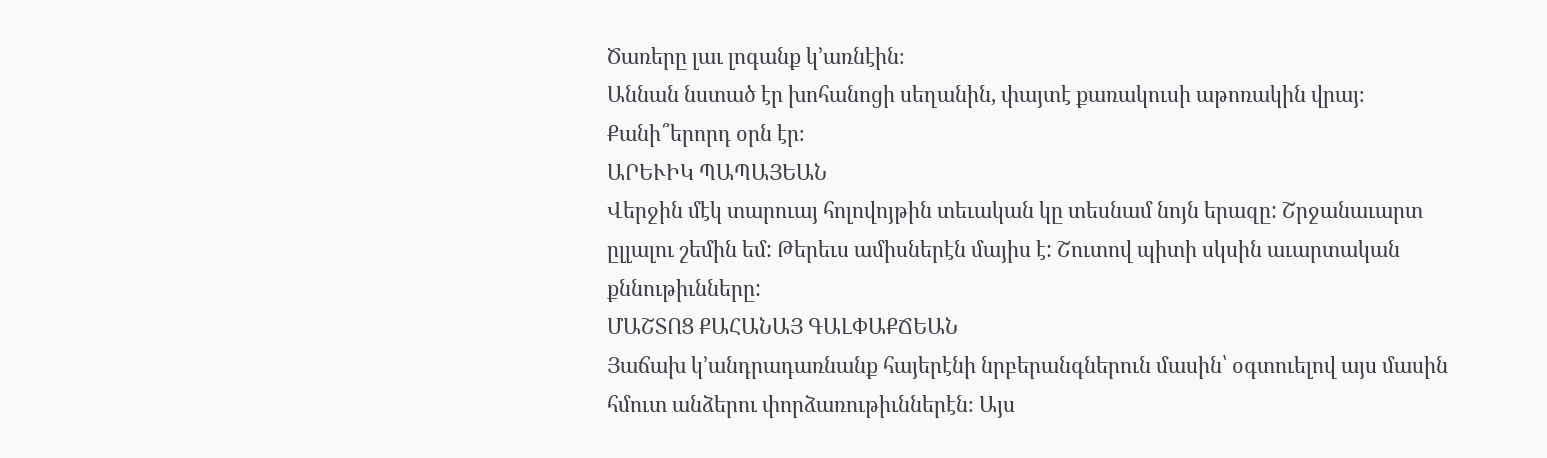Ծառերը լաւ լոգանք կ՚առնէին։
Աննան նստած էր խոհանոցի սեղանին, փայտէ քառակուսի աթոռակին վրայ։ Քանի՞երորդ օրն էր։
ԱՐԵՒԻԿ ՊԱՊԱՅԵԱՆ
Վերջին մէկ տարուայ հոլովոյթին տեւական կը տեսնամ նոյն երազը: Շրջանաւարտ ըլլալու շեմին եմ: Թերեւս ամիսներէն մայիս է: Շուտով պիտի սկսին աւարտական քննութիւնները:
ՄԱՇՏՈՑ ՔԱՀԱՆԱՅ ԳԱԼՓԱՔՃԵԱՆ
Յաճախ կ՚անդրադառնանք հայերէնի նրբերանգներուն մասին՝ օգտուելով այս մասին հմուտ անձերու փորձառութիւններէն։ Այս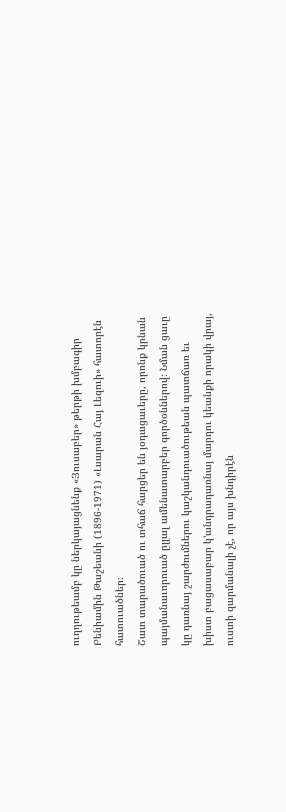ուղղութեամբ կը ներկայացնենք «Յուսաբեր» թերթի խմբագիր Բենիամին Թաշեանի (1896-1971) «Լսարան Հայ Լեզուի» հատորէն հատուածներ։
Շատ տարածուած ու տհաճ հարցեր են յօդացաւերը, որոնք կրնան պայմանաւորուած ըլլալ ամենատարբեր գործօններով: Նման ցաւը կը դառնայ շարժումներու կաշկանդուածութեան պատճառ եւ խիստ բացասաբար կ՚անդրադառնայ մարդու կեանքի որակի վրայ, ուստի զարմանալի չէ, որ այս խնդիրէն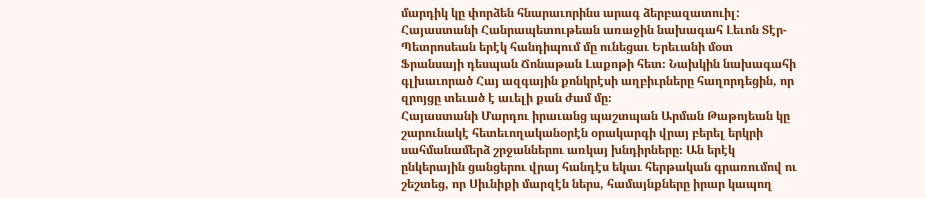մարդիկ կը փորձեն հնարաւորինս արագ ձերբազատուիլ:
Հայաստանի Հանրապետութեան առաջին նախագահ Լեւոն Տէր-Պետրոսեան երէկ հանդիպում մը ունեցաւ Երեւանի մօտ Ֆրանսայի դեսպան Ճոնաթան Լաքոթի հետ։ Նախկին նախագահի գլխաւորած Հայ ազգային քոնկրէսի աղբիւրները հաղորդեցին, որ զրոյցը տեւած է աւելի քան ժամ մը։
Հայաստանի Մարդու իրաւանց պաշտպան Արման Թաթոյեան կը շարունակէ հետեւողականօրէն օրակարգի վրայ բերել երկրի սահմանամերձ շրջաններու առկայ խնդիրները։ Ան երէկ ընկերային ցանցերու վրայ հանդէս եկաւ հերթական գրառումով ու շեշտեց, որ Սիւնիքի մարզէն ներս, համայնքները իրար կապող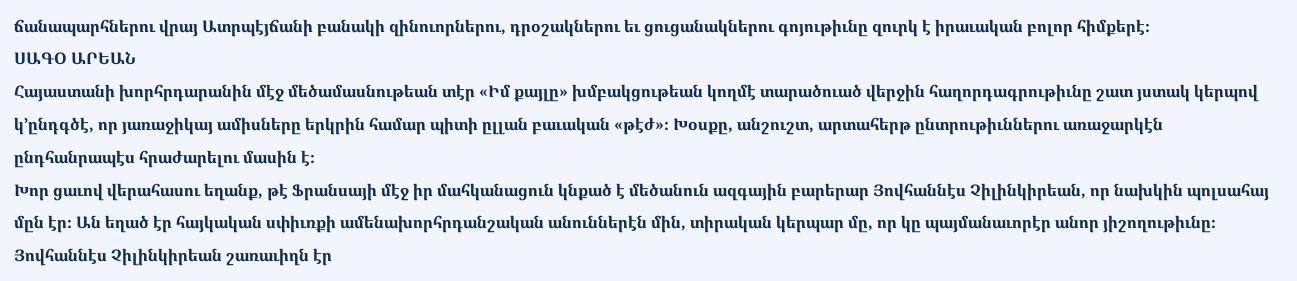ճանապարհներու վրայ Ատրպէյճանի բանակի զինուորներու, դրօշակներու եւ ցուցանակներու գոյութիւնը զուրկ է իրաւական բոլոր հիմքերէ։
ՍԱԳՕ ԱՐԵԱՆ
Հայաստանի խորհրդարանին մէջ մեծամասնութեան տէր «Իմ քայլը» խմբակցութեան կողմէ տարածուած վերջին հաղորդագրութիւնը շատ յստակ կերպով կ՚ընդգծէ, որ յառաջիկայ ամիսները երկրին համար պիտի ըլլան բաւական «թէժ»։ Խօսքը, անշուշտ, արտահերթ ընտրութիւններու առաջարկէն ընդհանրապէս հրաժարելու մասին է։
Խոր ցաւով վերահասու եղանք, թէ Ֆրանսայի մէջ իր մահկանացուն կնքած է մեծանուն ազգային բարերար Յովհաննէս Չիլինկիրեան, որ նախկին պոլսահայ մըն էր։ Ան եղած էր հայկական սփիւռքի ամենախորհրդանշական անուններէն մին, տիրական կերպար մը, որ կը պայմանաւորէր անոր յիշողութիւնը։ Յովհաննէս Չիլինկիրեան շառաւիղն էր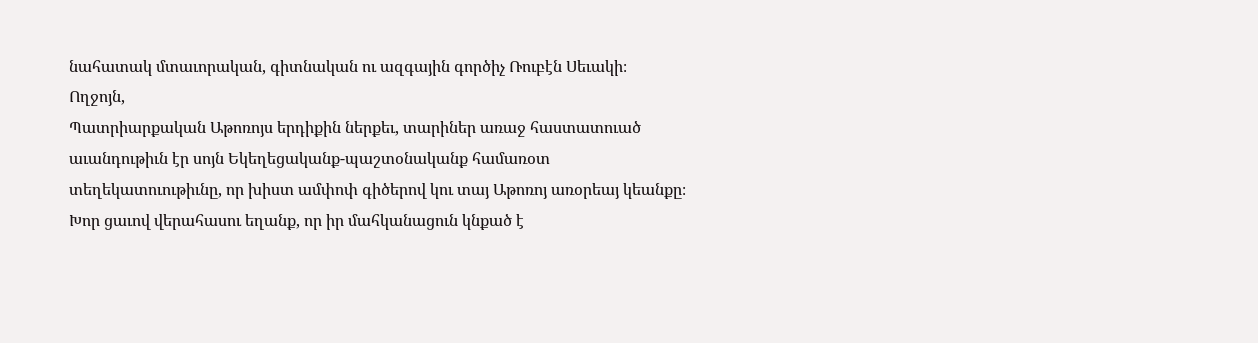նահատակ մտաւորական, գիտնական ու ազգային գործիչ Ռուբէն Սեւակի։
Ողջոյն,
Պատրիարքական Աթոռոյս երդիքին ներքեւ, տարիներ առաջ հաստատուած աւանդութիւն էր սոյն Եկեղեցականք-պաշտօնականք համառօտ տեղեկատուութիւնը, որ խիստ ամփոփ գիծերով կու տայ Աթոռոյ առօրեայ կեանքը։
Խոր ցաւով վերահասու եղանք, որ իր մահկանացուն կնքած է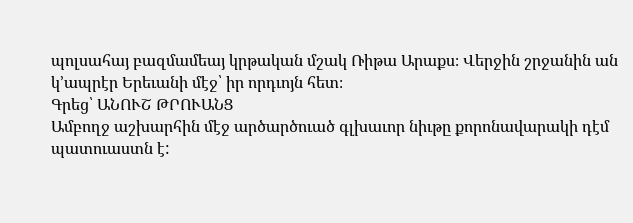պոլսահայ բազմամեայ կրթական մշակ Ռիթա Արաքս։ Վերջին շրջանին ան կ՚ապրէր Երեւանի մէջ՝ իր որդւոյն հետ։
Գրեց՝ ԱՆՈՒՇ ԹՐՈՒԱՆՑ
Ամբողջ աշխարհին մէջ արծարծուած գլխաւոր նիւթը քորոնավարակի դէմ պատուաստն է: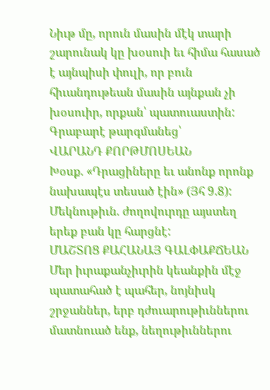Նիւթ մը, որուն մասին մէկ տարի շարունակ կը խօսուի եւ հիմա հասած է այնպիսի փուլի, որ բուն հիւանդութեան մասին այնքան չի խօսուիր, որքան՝ պատուաստին:
Գրաբարէ թարգմանեց՝
ՎԱՐԱՆԴ ՔՈՐԹՄՈՍԵԱՆ
Խօսք. «Դրացիները եւ անոնք որոնք նախապէս տեսած էին» (Յհ 9.8):
Մեկնութիւն. ժողովուրդը այստեղ երեք բան կը հարցնէ:
ՄԱՇՏՈՑ ՔԱՀԱՆԱՅ ԳԱԼՓԱՔՃԵԱՆ
Մեր իւրաքանչիւրին կեանքին մէջ պատահած է պահեր, նոյնիսկ շրջաններ, երբ դժուարութիւններու մատնուած ենք, նեղութիւններու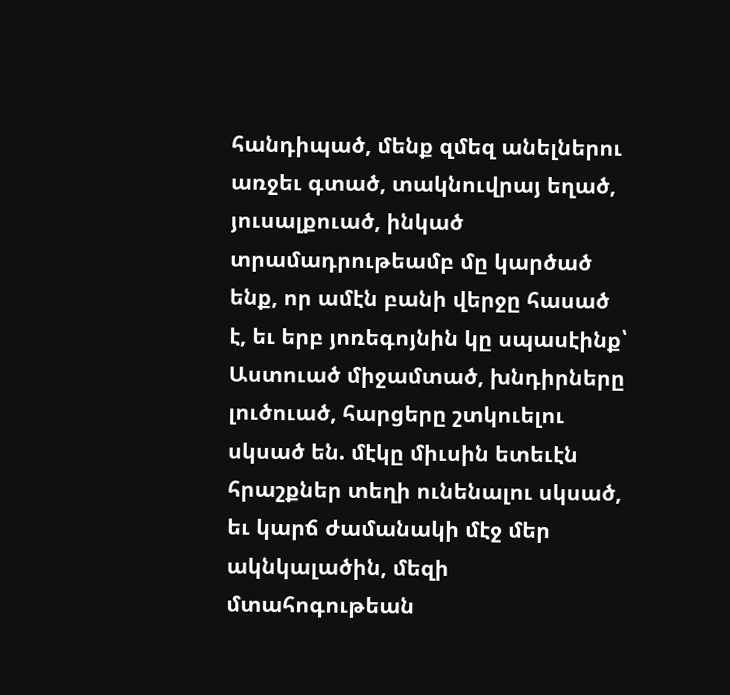հանդիպած, մենք զմեզ անելներու առջեւ գտած, տակնուվրայ եղած, յուսալքուած, ինկած տրամադրութեամբ մը կարծած ենք, որ ամէն բանի վերջը հասած է, եւ երբ յոռեգոյնին կը սպասէինք՝ Աստուած միջամտած, խնդիրները լուծուած, հարցերը շտկուելու սկսած են. մէկը միւսին ետեւէն հրաշքներ տեղի ունենալու սկսած, եւ կարճ ժամանակի մէջ մեր ակնկալածին, մեզի մտահոգութեան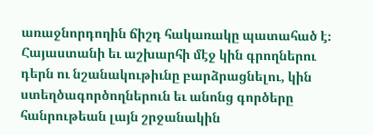առաջնորդողին ճիշդ հակառակը պատահած է։
Հայաստանի եւ աշխարհի մէջ կին գրողներու դերն ու նշանակութիւնը բարձրացնելու, կին ստեղծագործողներուն եւ անոնց գործերը հանրութեան լայն շրջանակին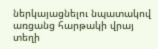ներկայացնելու նպատակով առցանց հարթակի վրայ տեղի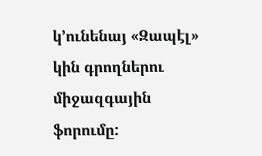կ՚ունենայ «Զապէլ» կին գրողներու միջազգային ֆորումը: